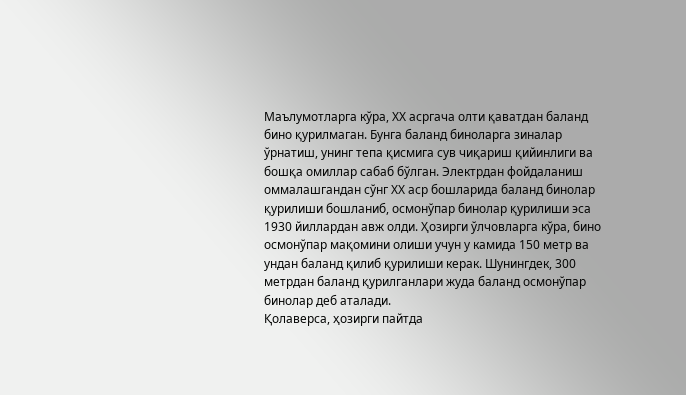Маълумотларга кўра, ХХ асргача олти қаватдан баланд бино қурилмаган. Бунга баланд биноларга зиналар ўрнатиш, унинг тепа қисмига сув чиқариш қийинлиги ва бошқа омиллар сабаб бўлган. Электрдан фойдаланиш оммалашгандан сўнг ХХ аср бошларида баланд бинолар қурилиши бошланиб, осмонўпар бинолар қурилиши эса 1930 йиллардан авж олди. Ҳозирги ўлчовларга кўра, бино осмонўпар мақомини олиши учун у камида 150 метр ва ундан баланд қилиб қурилиши керак. Шунингдек, 300 метрдан баланд қурилганлари жуда баланд осмонўпар бинолар деб аталади.
Қолаверса, ҳозирги пайтда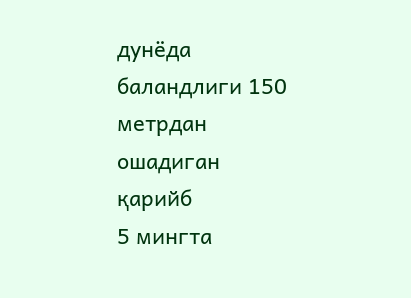дунёда баландлиги 150 метрдан ошадиган қарийб
5 мингта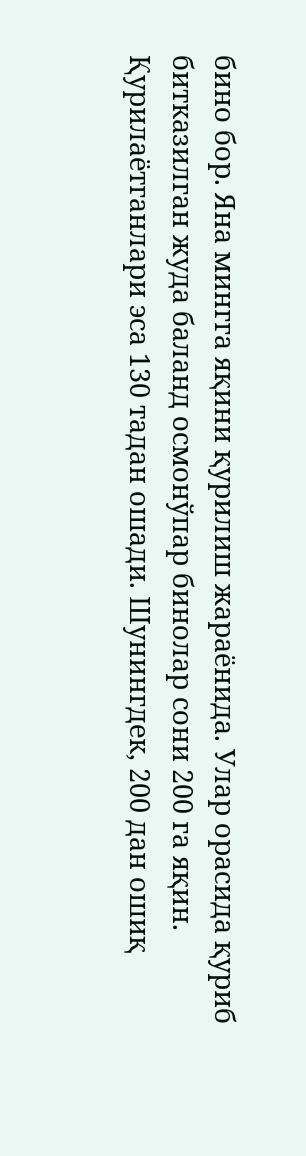бино бор. Яна мингга яқини қурилиш жараёнида. Улар орасида қуриб
битказилган жуда баланд осмонўпар бинолар сони 200 га яқин. Қурилаётганлари эса 130 тадан ошади. Шунингдек, 200 дан ошиқ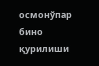осмонўпар бино қурилиши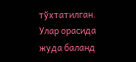тўхтатилган. Улар орасида жуда баланд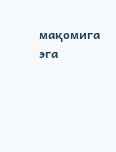мақомига эга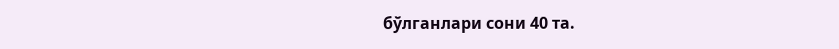бўлганлари сони 40 та.